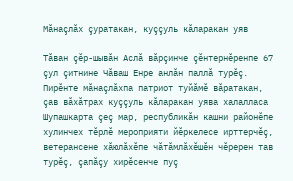Мăнаçлăх çуратакан, куççуль кăларакан уяв

Тăван çĕр-шывăн Аслă вăрçинче çĕнтернĕренпе 67 çул çитнине Чăваш Енре анлăн паллă турĕç. Пирĕнте мăнаçлăхпа патриот туйăмĕ вăратакан, çав вăхăтрах куççуль кăларакан уява халалласа Шупашкарта çеç мар, республикăн кашни районĕпе хулинчех тĕрлĕ мероприяти йĕркелесе ирттерчĕç, ветерансене хăюлăхĕпе чăтăмлăхĕшĕн чĕререн тав турĕç, çапăçу хирĕсенче пуç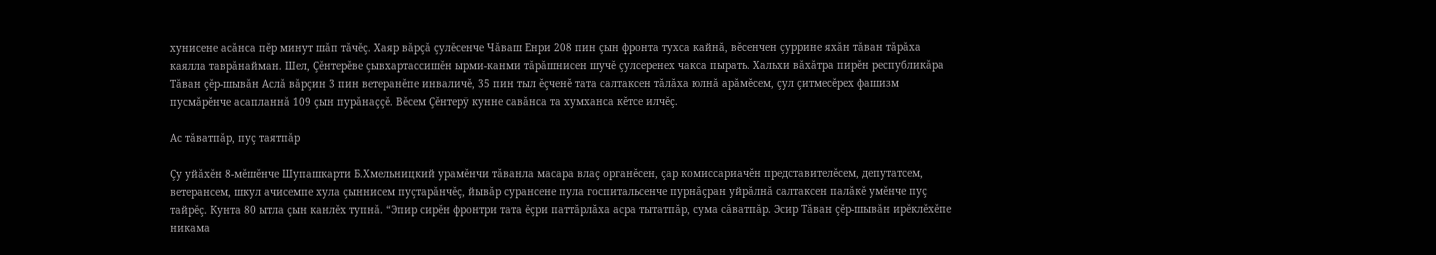хунисене асăнса пĕр минут шăп тăчĕç. Хаяр вăрçă çулĕсенче Чăваш Енри 208 пин çын фронта тухса кайнă, вĕсенчен çуррине яхăн тăван тăрăха каялла таврăнайман. Шел, Çĕнтерĕве çывхартассишĕн ырми-канми тăрăшнисен шучĕ çулсеренех чакса пырать. Хальхи вăхăтра пирĕн республикăра Тăван çĕр-шывăн Аслă вăрçин 3 пин ветеранĕпе инваличĕ, 35 пин тыл ĕçченĕ тата салтаксен тăлăха юлнă арăмĕсем, çул çитмесĕрех фашизм пусмăрĕнче асапланнă 109 çын пурăнаççĕ. Вĕсем Çĕнтерÿ кунне савăнса та хумханса кĕтсе илчĕç.

Ас тăватпăр, пуç таятпăр

Çу уйăхĕн 8-мĕшĕнче Шупашкарти Б.Хмельницкий урамĕнчи тăванла масара влаç органĕсен, çар комиссариачĕн представителĕсем, депутатсем, ветерансем, шкул ачисемпе хула çыннисем пуçтарăнчĕç, йывăр сурансене пула госпитальсенче пурнăçран уйрăлнă салтаксен палăкĕ умĕнче пуç тайрĕç. Кунта 80 ытла çын канлĕх тупнă. “Эпир сирĕн фронтри тата ĕçри паттăрлăха асра тытатпăр, сума сăватпăр. Эсир Тăван çĕр-шывăн ирĕклĕхĕпе никама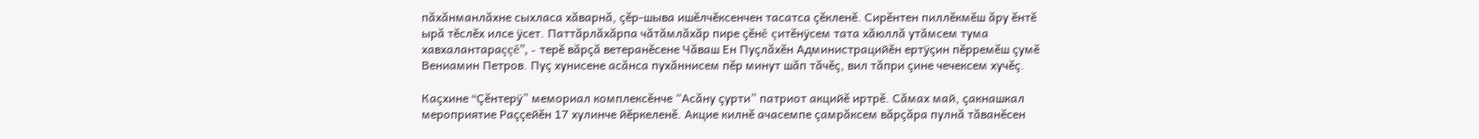пăхăнманлăхне сыхласа хăварнă, çĕр-шыва ишĕлчĕксенчен тасатса çĕкленĕ. Сирĕнтен пиллĕкмĕш ăру ĕнтĕ ырă тĕслĕх илсе ÿсет. Паттăрлăхăрпа чăтăмлăхăр пире çĕнĕ çитĕнÿсем тата хăюллă утăмсем тума хавхалантараççĕ”, - терĕ вăрçă ветеранĕсене Чăваш Ен Пуçлăхĕн Администрацийĕн ертÿçин пĕрремĕш çумĕ Вениамин Петров. Пуç хунисене асăнса пухăннисем пĕр минут шăп тăчĕç, вил тăпри çине чечексем хучĕç.

Каçхине “Çĕнтерÿ” мемориал комплексĕнче “Асăну çурти” патриот акцийĕ иртрĕ. Сăмах май, çакнашкал мероприятие Раççейĕн 17 хулинче йĕркеленĕ. Акцие килнĕ ачасемпе çамрăксем вăрçăра пулнă тăванĕсен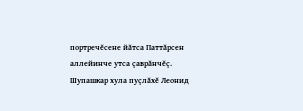портречĕсене йăтса Паттăрсен аллейинче утса çаврăнчĕç. Шупашкар хула пуçлăхĕ Леонид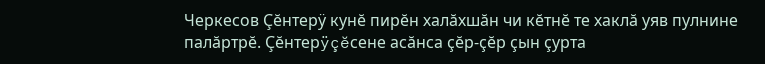Черкесов Çĕнтерÿ кунĕ пирĕн халăхшăн чи кĕтнĕ те хаклă уяв пулнине палăртрĕ. Çĕнтерÿçĕсене асăнса çĕр-çĕр çын çурта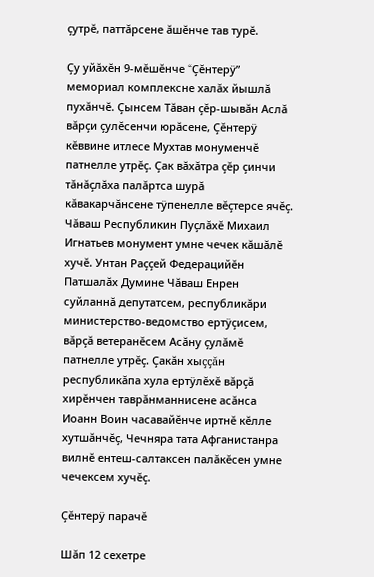çутрĕ, паттăрсене ăшĕнче тав турĕ.

Çу уйăхĕн 9-мĕшĕнче “Çĕнтерÿ” мемориал комплексне халăх йышлă пухăнчĕ. Çынсем Тăван çĕр-шывăн Аслă вăрçи çулĕсенчи юрăсене, Çĕнтерÿ кĕввине итлесе Мухтав монуменчĕ патнелле утрĕç. Çак вăхăтра çĕр çинчи тăнăçлăха палăртса шурă кăвакарчăнсене тÿпенелле вĕçтерсе ячĕç. Чăваш Республикин Пуçлăхĕ Михаил Игнатьев монумент умне чечек кăшăлĕ хучĕ. Унтан Раççей Федерацийĕн Патшалăх Думине Чăваш Енрен суйланнă депутатсем, республикăри министерство-ведомство ертÿçисем, вăрçă ветеранĕсем Асăну çулăмĕ патнелле утрĕç. Çакăн хыççăн республикăпа хула ертÿлĕхĕ вăрçă хирĕнчен таврăнманнисене асăнса Иоанн Воин часавайĕнче иртнĕ кĕлле хутшăнчĕç, Чечняра тата Афганистанра вилнĕ ентеш-салтаксен палăкĕсен умне чечексем хучĕç.

Çĕнтерÿ парачĕ

Шăп 12 сехетре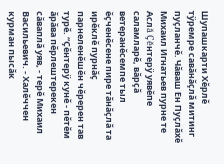Шупашкарти Хĕрлĕ тÿремре савăнăçлă митинг пуçланчĕ. Чăваш Ен Пуçлăхĕ Михаил Игнатьев пурне те Аслă Çĕнтерÿ уявĕпе саламларĕ, вăрçă ветеранĕсемпе тыл ĕçченĕсене пире тăнăçлă та ирĕклĕ пурнăç парнеленĕшĕн чĕререн тав турĕ. “Çĕнтерÿ кунĕ - пĕтĕм ăрăва пĕрлештерекен сăваплă уяв, - терĕ Михаил Васильевич. - Халĕччен курман пысăк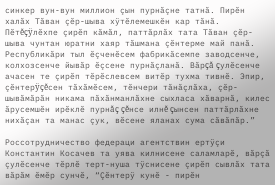синкер вун-вун миллион çын пурнăçне татнă. Пирĕн халăх Тăван çĕр-шыва хÿтĕлемешкĕн кар тăнă. Пĕтĕçÿлĕхпе çирĕп кăмăл, паттăрлăх тата Тăван çĕр-шыва чунтан юратни хаяр тăшмана çĕнтерме май панă. Республикăри тыл ĕçченĕсем фабрикăсемпе заводсенче, колхозсенче йывăр ĕçсене пурнăçланă. Вăрçă çулĕсенче ачасен те çирĕп тĕрĕслевсем витĕр тухма тивнĕ. Эпир, çĕнтерÿçĕсен тăхăмĕсем, тĕнчери тăнăçлăха, çĕр-шывăмăрăн никама пăхăнманлăхне сыхласа хăварнă, килес ăрусемшĕн ирĕклĕ пурнăç çĕнсе илнĕ çынсен паттăрлăхне нихăçан та манас çук, вĕсене яланах сума сăвăпăр.”

Россотрудничество федераци агентствин ертÿçи Константин Косачев та уява килнисене саламларĕ, вăрçă çулĕсенче тĕрлĕ терт-нуша тÿснисене çирĕп сывлăх тата вăрăм ĕмĕр сунчĕ, “Çĕнтерÿ кунĕ - пирĕн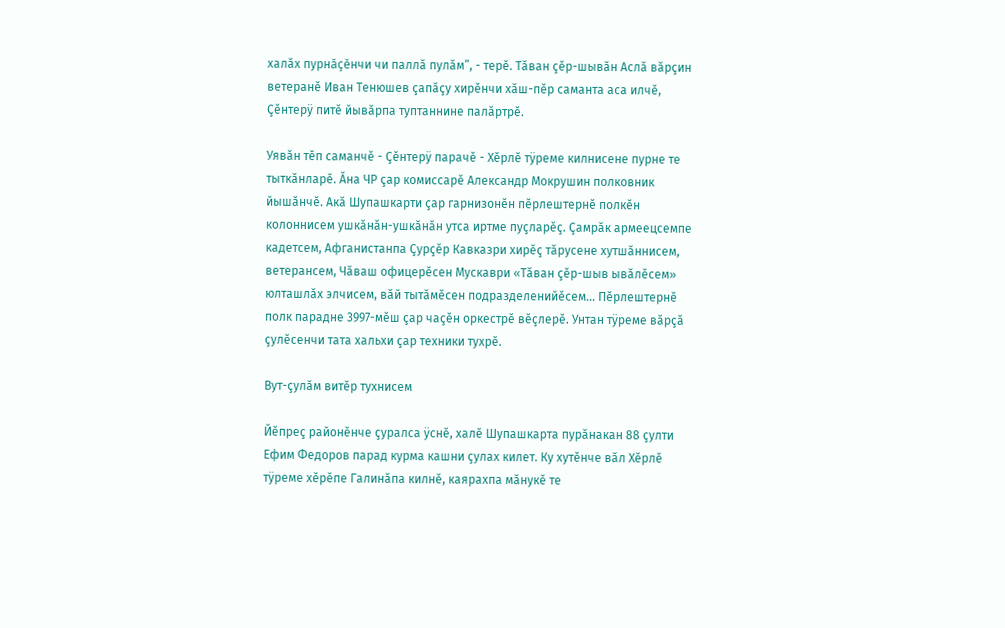халăх пурнăçĕнчи чи паллă пулăм”, - терĕ. Тăван çĕр-шывăн Аслă вăрçин ветеранĕ Иван Тенюшев çапăçу хирĕнчи хăш-пĕр саманта аса илчĕ, Çĕнтерÿ питĕ йывăрпа туптаннине палăртрĕ.

Уявăн тĕп саманчĕ - Çĕнтерÿ парачĕ - Хĕрлĕ тÿреме килнисене пурне те тыткăнларĕ. Ăна ЧР çар комиссарĕ Александр Мокрушин полковник йышăнчĕ. Акă Шупашкарти çар гарнизонĕн пĕрлештернĕ полкĕн колоннисем ушкăнăн-ушкăнăн утса иртме пуçларĕç. Çамрăк армеецсемпе кадетсем, Афганистанпа Çурçĕр Кавказри хирĕç тăрусене хутшăннисем, ветерансем, Чăваш офицерĕсен Мускаври «Тăван çĕр-шыв ывăлĕсем» юлташлăх элчисем, вăй тытăмĕсен подразделенийĕсем... Пĕрлештернĕ полк парадне 3997-мĕш çар чаçĕн оркестрĕ вĕçлерĕ. Унтан тÿреме вăрçă çулĕсенчи тата хальхи çар техники тухрĕ.

Вут-çулăм витĕр тухнисем

Йĕпреç районĕнче çуралса ÿснĕ, халĕ Шупашкарта пурăнакан 88 çулти Ефим Федоров парад курма кашни çулах килет. Ку хутĕнче вăл Хĕрлĕ тÿреме хĕрĕпе Галинăпа килнĕ, каярахпа мăнукĕ те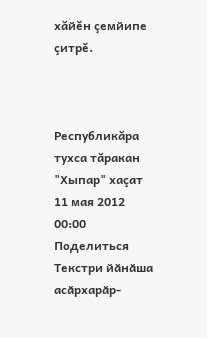хăйĕн çемйипе çитрĕ.



Республикăра тухса тăракан "Хыпар" хаçат
11 мая 2012
00:00
Поделиться
Текстри йӑнӑша асӑрхарӑр-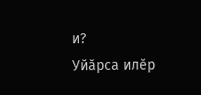и?
Уйӑрса илӗр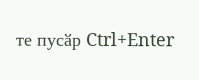те пусӑр Ctrl+Enter